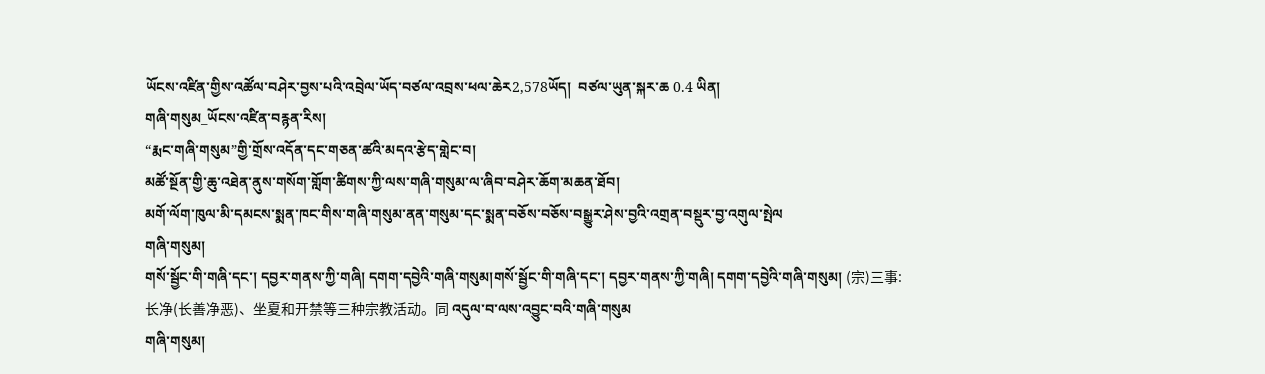ཡོངས་འཛིན་གྱིས་འཚོལ་བཤེར་བྱས་པའི་འབྲེལ་ཡོད་བཙལ་འབྲས་ཕལ་ཆེར2,578ཡོད།  བཙལ་ཡུན་སྐར་ཆ 0.4 ཡིན།
གཞི་གསུམ_ཡོངས་འཛིན་བརྙན་རིས།
“རྨང་གཞི་གསུམ”གྱི་གྲོས་འདོན་དང་གཅན་ཚའི་མདའ་རྩེད་གླེང་བ།
མཚོ་སྔོན་གྱི་ཆུ་འཐེན་ནུས་གསོག་གློག་ཚིགས་ཀྱི་ལས་གཞི་གསུམ་ལ་ཞིབ་བཤེར་ཆོག་མཆན་ཐོབ།
མགོ་ལོག་ཁུལ་མི་དམངས་སྨན་ཁང་གིས་གཞི་གསུམ་ནན་གསུམ་དང་སྨན་བཅོས་བཅོས་བསྒྱུར་ཤེས་བྱའི་འགྲན་བསྡུར་བྱ་འགུལ་སྤེལ
གཞི་གསུམ།
གསོ་སྦྱོང་གི་གཞི་དང་། དབྱར་གནས་ཀྱི་གཞི། དགག་དབྱེའི་གཞི་གསུམ།གསོ་སྦྱོང་གི་གཞི་དང་། དབྱར་གནས་ཀྱི་གཞི། དགག་དབྱེའི་གཞི་གསུམ། (宗)三事:长净(长善净恶)、坐夏和开禁等三种宗教活动。同 འདུལ་བ་ལས་འབྱུང་བའི་གཞི་གསུམ
གཞི་གསུམ།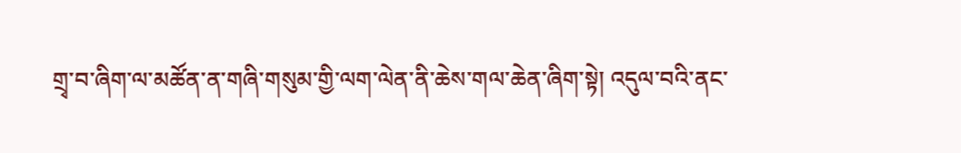གྲྭ་བ་ཞིག་ལ་མཚོན་ན་གཞི་གསུམ་གྱི་ལག་ལེན་ནི་ཆེས་གལ་ཆེན་ཞིག་སྟེ། འདུལ་བའི་ནང་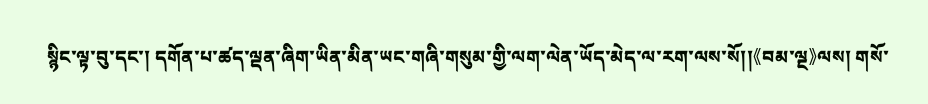སྙིང་ལྟ་བུ་དང་། དགོན་པ་ཚད་ལྡན་ཞིག་ཡིན་མིན་ཡང་གཞི་གསུམ་གྱི་ལག་ལེན་ཡོད་མེད་ལ་རག་ལས་སོ།།《བམ་ལྔ》ལས། གསོ་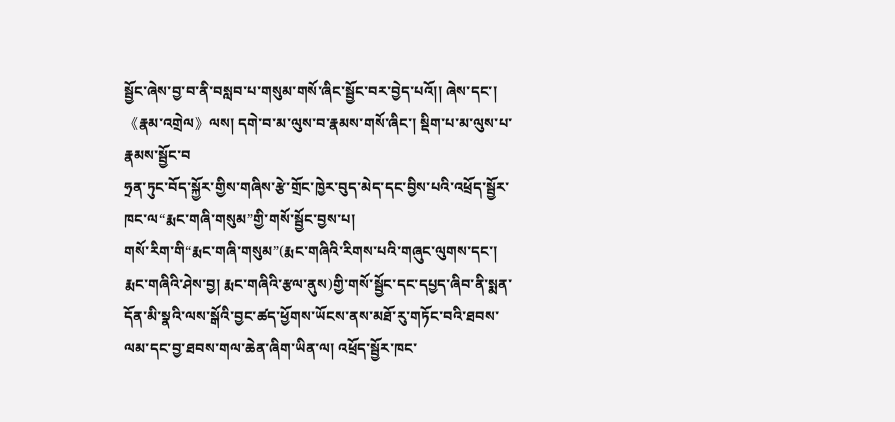སྦྱོང་ཞེས་བྱ་བ་ནི་བསླབ་པ་གསུམ་གསོ་ཞིང་སྦྱོང་བར་བྱེད་པའོ།། ཞེས་དང་། 《རྣམ་འགྲེལ》ལས། དགེ་བ་མ་ལུས་བ་རྣམས་གསོ་ཞིང་། སྡིག་པ་མ་ལུས་པ་རྣམས་སྦྱོང་བ
ཧྲན་ཏུང་བོད་སྐྱོར་གྱིས་གཞིས་རྩེ་གྲོང་ཁྱེར་བུད་མེད་དང་བྱིས་པའི་འཕྲོད་སྦྱོར་ཁང་ལ“རྨང་གཞི་གསུམ”གྱི་གསོ་སྦྱོང་བྱས་པ།
གསོ་རིག་གི“རྨང་གཞི་གསུམ”(རྨང་གཞིའི་རིགས་པའི་གཞུང་ལུགས་དང་། རྨང་གཞིའི་ཤེས་བྱ། རྨང་གཞིའི་རྩལ་ནུས)གྱི་གསོ་སྦྱོང་དང་དཔྱད་ཞིབ་ནི་སྨན་དོན་མི་སྣའི་ལས་སྒོའི་བྱང་ཚད་ཕྱོགས་ཡོངས་ནས་མཐོ་རུ་གཏོང་བའི་ཐབས་ལམ་དང་བྱ་ཐབས་གལ་ཆེན་ཞིག་ཡིན་ལ། འཕྲོད་སྦྱོར་ཁང་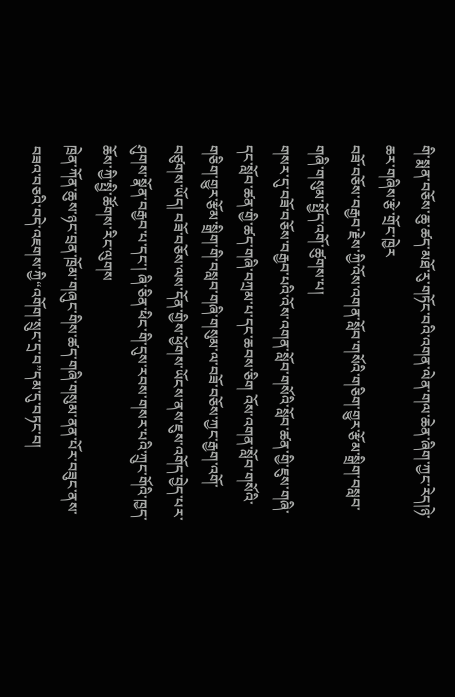གི་སྨན་བཅོས་ཆུ་ཚད་མཐོ་རུ་གཏོང་བའི་འགན་ལེན་གལ་ཆེན་ཞིག་ཀྱང་རེད།ཉེ་ཆར་གཞིས་རྩེ་གྲོང་ཁྱེར
བཟོ་བཅོས་བརྒྱབ་རྗེས་ཀྱི་འོས་འགན་སློབ་གསོའི་གཅིག་གྱུར་རྩོམ་སྒྲིག་བསླབ་གཞི་གསུམ་སྤྱོད་འགོ་ཚུགས་པ།
གསར་དུ་བཟོ་བཅོས་བརྒྱབ་པའི་འོས་འགན་སློབ་གསོའི་སློབ་ཚན་གྱི་ཇུས་གཞི་དང་སློབ་ཚན་གྱི་ཚད་གཞི་བཀྲམ་པ་དང་ཆབས་ཅིག འོས་འགན་སློབ་གསོའི་གཅིག་གྱུར་རྩོམ་སྒྲིག་གི་བསླབ་གཞི་གསུམ་ལ་བཟོ་བཅོས་ཀྱང་རྒྱག་འགོ་བཙུགས་ཡོད། བཟོ་བཅོས་ལས་དོན་གྱིས་ཕྱོགས་ཡོངས་ནས་ཇུས་འགོད་བྱེད་པར་ཤུགས་སྣོན་བརྒྱབ་པ་དང་། ཞི་ཅིན་ཕིང་གི་དུས་རབས་གསར་པའི་ཀྲུང་གོའི་ཁྱད་ཆོས་ཀྱི་སྤྱི་ཚོགས་རིང་ལུགས
ཁྲེན་ཀོན་ཆུས་ཉང་བྲན་ཁྲོམ་གཞུང་གིས་ཚད་གཞི་གསུམ་ནན་པོར་བཟུང་ནས་བཟའ་བཅའི་བདེ་འཇགས་ཀྱི“འགོག་སྲུང་དྲ་བ”དམ་དུ་བཏང་བ།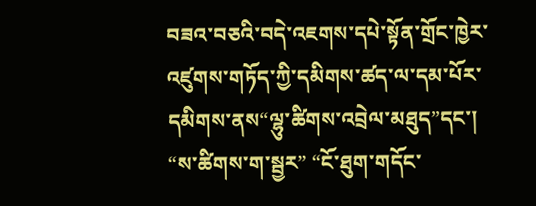བཟའ་བཅའི་བདེ་འཇགས་དཔེ་སྟོན་གྲོང་ཁྱེར་འཛུགས་གཏོད་ཀྱི་དམིགས་ཚད་ལ་དམ་པོར་དམིགས་ནས“ལྷུ་ཚིགས་འབྲེལ་མཐུད”དང་། “ས་ཚིགས་ག་སྦྱར” “ངོ་ཐུག་གདོང་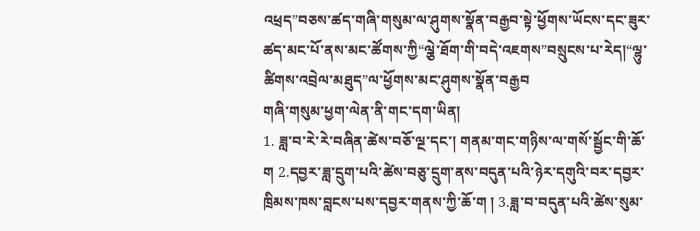འཕྲད”བཅས་ཚད་གཞི་གསུམ་ལ་ཤུགས་སྣོན་བརྒྱབ་སྟེ་ཕྱོགས་ཡོངས་དང་ཟུར་ཚད་མང་པོ་ནས་མང་ཚོགས་ཀྱི“ལྕེ་ཐོག་གི་བདེ་འཇགས”བསྲུངས་པ་རེད།“ལྷུ་ཚིགས་འབྲེལ་མཐུད”ལ་ཕྱོགས་མང་ཤུགས་སྣོན་བརྒྱབ
གཞི་གསུམ་ཕྱག་ལེན་ནི་གང་དག་ཡིན།
1. ཟླ་བ་རེ་རེ་བཞིན་ཚེས་བཅོ་ལྔ་དང་། གནམ་གང་གཉིས་ལ་གསོ་སྦྱོང་གི་ཆོ་ག 2.དབྱར་ཟླ་དྲུག་པའི་ཚེས་བཅུ་དྲུག་ནས་བདུན་པའི་ཉེར་དགུའི་བར་དབྱར་ཁྲིམས་ཁས་བླངས་པས་དབྱར་གནས་ཀྱི་ཆོ་ག ། 3.ཟླ་བ་བདུན་པའི་ཚེས་སུམ་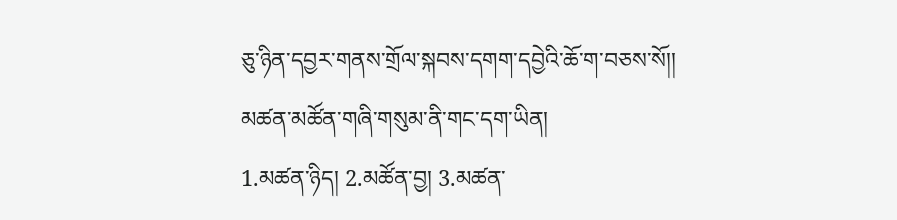ཅུ་ཉིན་དབྱར་གནས་གྲོལ་སྐབས་དགག་དབྱེའི་ཆོ་ག་བཅས་སོ།།
མཚན་མཚོན་གཞི་གསུམ་ནི་གང་དག་ཡིན།
1.མཚན་ཉིད། 2.མཚོན་བྱ། 3.མཚན་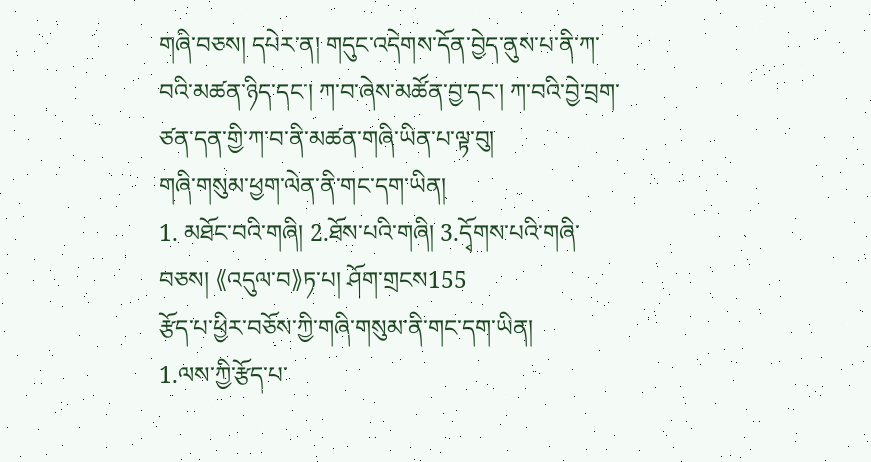གཞི་བཅས། དཔེར་ན། གདུང་འདེགས་དོན་བྱེད་ནུས་པ་ནི་ཀ་བའི་མཚན་ཉིད་དང་། ཀ་བ་ཞེས་མཚོན་བྱ་དང་། ཀ་བའི་བྱེ་བྲག་ཙན་དན་གྱི་ཀ་བ་ནི་མཚན་གཞི་ཡིན་པ་ལྟ་བུ།
གཞི་གསུམ་ཕྱག་ལེན་ནི་གང་དག་ཡིན།
1. མཐོང་བའི་གཞི། 2.ཐོས་པའི་གཞི། 3.དྭོགས་པའི་གཞི་བཅས། 《འདུལ་བ》ཏ་པ། ཤོག་གྲངས155
རྩོད་པ་ཕྱིར་བཅོས་ཀྱི་གཞི་གསུམ་ནི་གང་དག་ཡིན།
1.ལས་ཀྱི་རྩོད་པ་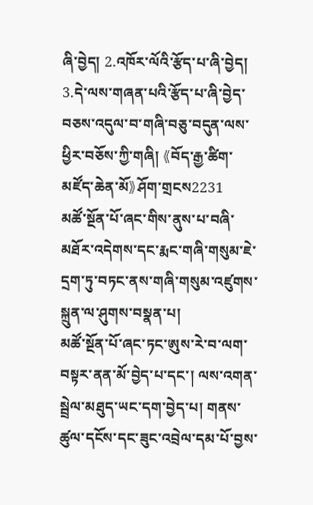ཞི་བྱེད། 2.འཁོར་ལོའི་རྩོད་པ་ཞི་བྱེད། 3.དེ་ལས་གཞན་པའི་རྩོད་པ་ཞི་བྱེད་བཅས་འདུལ་བ་གཞི་བཅུ་བདུན་ལས་ཕྱིར་བཅོས་ཀྱི་གཞི། 《བོད་རྒྱ་ཚིག་མཛོད་ཆེན་མོ》ཤོག་གྲངས2231
མཚོ་སྔོན་པོ་ཞང་གིས་ནུས་པ་བཞི་མཐོར་འདེགས་དང་རྨང་གཞི་གསུམ་ཇེ་དྲག་ཏུ་བཏང་ནས་གཞི་གསུམ་འཛུགས་སྐྲུན་ལ་ཤུགས་བསྣན་པ།
མཚོ་སྔོན་པོ་ཞང་ཏང་ཨུས་རེ་བ་ལག་བསྟར་ནན་མོ་བྱེད་པ་དང་། ལས་འགན་སྦྲེལ་མཐུད་ཡང་དག་བྱེད་པ། གནས་ཚུལ་དངོས་དང་ཟུང་འབྲེལ་དམ་པོ་བྱས་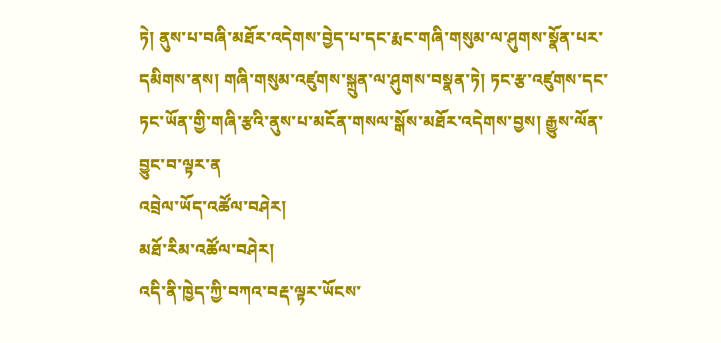ཏེ། ནུས་པ་བཞི་མཐོར་འདེགས་བྱེད་པ་དང་རྨང་གཞི་གསུམ་ལ་ཤུགས་སྣོན་པར་དམིགས་ནས། གཞི་གསུམ་འཛུགས་སྐྲུན་ལ་ཤུགས་བསྣན་ཏེ། ཏང་རྩ་འཛུགས་དང་ཏང་ཡོན་གྱི་གཞི་རྩའི་ནུས་པ་མངོན་གསལ་སྒོས་མཐོར་འདེགས་བྱས། རྒྱུས་ལོན་བྱུང་བ་ལྟར་ན
འབྲེལ་ཡོད་འཚོལ་བཤེར།
མཐོ་རིམ་འཚོལ་བཤེར།
འདི་ནི་ཁྱེད་ཀྱི་བཀའ་བརྡ་ལྟར་ཡོངས་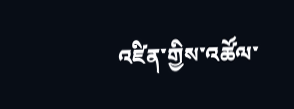འཛིན་གྱིས་འཚོལ་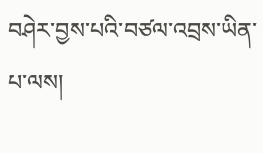བཤེར་བྱས་པའི་བཙལ་འབྲས་ཡིན་པ་ལས།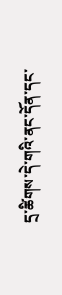དྲ་ཚིགས་དེ་གའི་ནང་དོན་དང་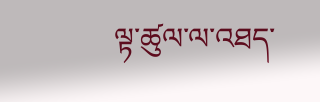ལྟ་ཚུལ་ལ་འཐད་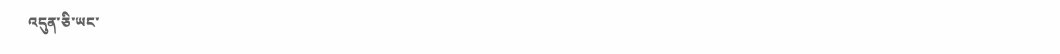འདུན་ཅི་ཡང་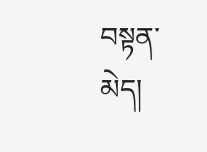བསྟན་མེད།